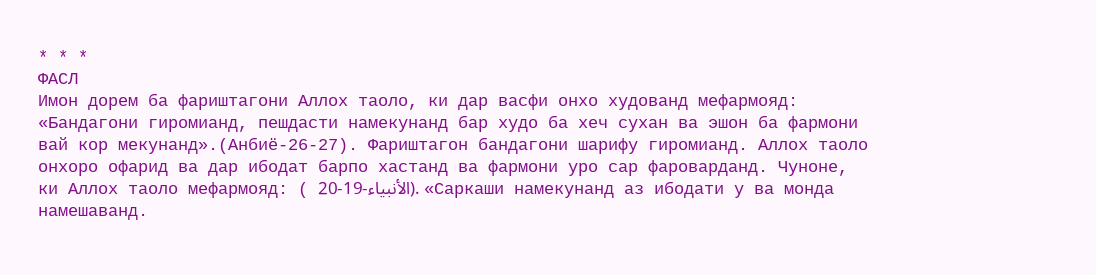* * *
ФАСЛ
Имон дорем ба фариштагони Аллох таоло, ки дар васфи онхо худованд мефармояд: «Бандагони гиромианд, пешдасти намекунанд бар худо ба хеч сухан ва эшон ба фармони вай кор мекунанд».(Анбиё-26-27). Фариштагон бандагони шарифу гиромианд. Аллох таоло онхоро офарид ва дар ибодат барпо хастанд ва фармони уро сар фароварданд. Чуноне, ки Аллох таоло мефармояд: ( الأنبياء-19-20). «Саркаши намекунанд аз ибодати у ва монда намешаванд.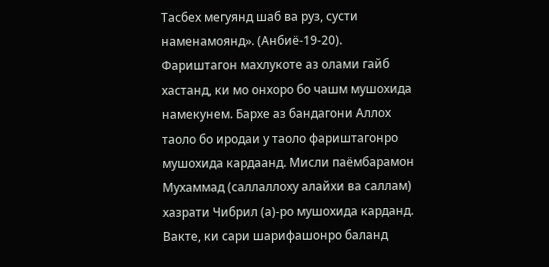Тасбех мегуянд шаб ва руз, сусти наменамоянд». (Анбиё-19-20). Фариштагон махлукоте аз олами гайб хастанд, ки мо онхоро бо чашм мушохида намекунем. Бархе аз бандагони Аллох таоло бо иродаи у таоло фариштагонро мушохида кардаанд. Мисли паёмбарамон Мухаммад (саллаллоху алайхи ва саллам) хазрати Чибрил (а)-ро мушохида карданд. Вакте, ки сари шарифашонро баланд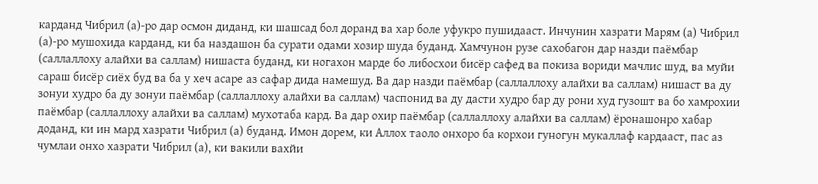карданд Чибрил (а)-ро дар осмон диданд, ки шашсад бол доранд ва хар боле уфукро пушидааст. Инчунин хазрати Марям (а) Чибрил (а)-ро мушохида карданд, ки ба наздашон ба сурати одами хозир шуда буданд. Хамчунон рузе сахобагон дар назди паёмбар (саллаллоху алайхи ва саллам) нишаста буданд, ки ногахон марде бо либосхои бисёр сафед ва покиза вориди мачлис шуд, ва муйи сараш бисёр сиёх буд ва ба у хеч асаре аз сафар дида намешуд. Ва дар назди паёмбар (саллаллоху алайхи ва саллам) нишаст ва ду зонуи худро ба ду зонуи паёмбар (саллаллоху алайхи ва саллам) часпонид ва ду дасти худро бар ду рони худ гузошт ва бо хамрохии паёмбар (саллаллоху алайхи ва саллам) мухотаба кард. Ва дар охир паёмбар (саллаллоху алайхи ва саллам) ёронашонро хабар доданд, ки ин мард хазрати Чибрил (а) буданд. Имон дорем, ки Аллох таоло онхоро ба корхои гуногун мукаллаф кардааст, пас аз чумлаи онхо хазрати Чибрил (а), ки вакили вахйи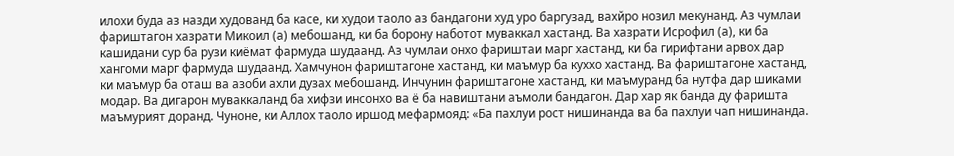илохи буда аз назди худованд ба касе, ки худои таоло аз бандагони худ уро баргузад, вахйро нозил мекунанд. Аз чумлаи фариштагон хазрати Микоил (а) мебошанд, ки ба борону наботот муваккал хастанд. Ва хазрати Исрофил (а), ки ба кашидани сур ба рузи киёмат фармуда шудаанд. Аз чумлаи онхо фариштаи марг хастанд, ки ба гирифтани арвох дар хангоми марг фармуда шудаанд. Хамчунон фариштагоне хастанд, ки маъмур ба куххо хастанд. Ва фариштагоне хастанд, ки маъмур ба оташ ва азоби ахли дузах мебошанд. Инчунин фариштагоне хастанд, ки маъмуранд ба нутфа дар шиками модар. Ва дигарон муваккаланд ба хифзи инсонхо ва ё ба навиштани аъмоли бандагон. Дар хар як банда ду фаришта маъмурият доранд. Чуноне, ки Аллох таоло иршод мефармояд: «Ба пахлуи рост нишинанда ва ба пахлуи чап нишинанда.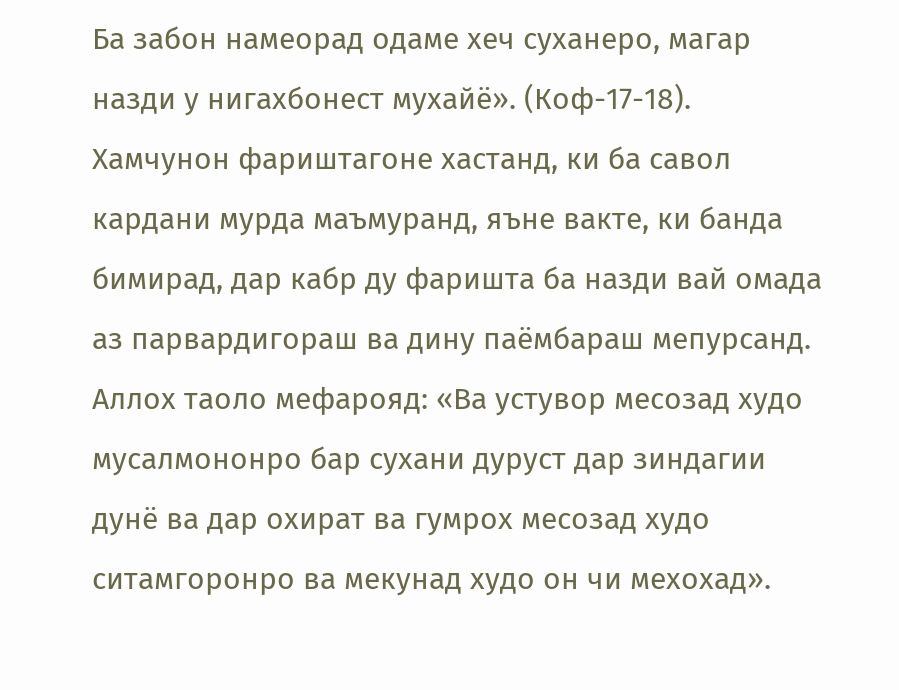Ба забон намеорад одаме хеч суханеро, магар назди у нигахбонест мухайё». (Коф-17-18). Хамчунон фариштагоне хастанд, ки ба савол кардани мурда маъмуранд, яъне вакте, ки банда бимирад, дар кабр ду фаришта ба назди вай омада аз парвардигораш ва дину паёмбараш мепурсанд. Аллох таоло мефарояд: «Ва устувор месозад худо мусалмононро бар сухани дуруст дар зиндагии дунё ва дар охират ва гумрох месозад худо ситамгоронро ва мекунад худо он чи мехохад».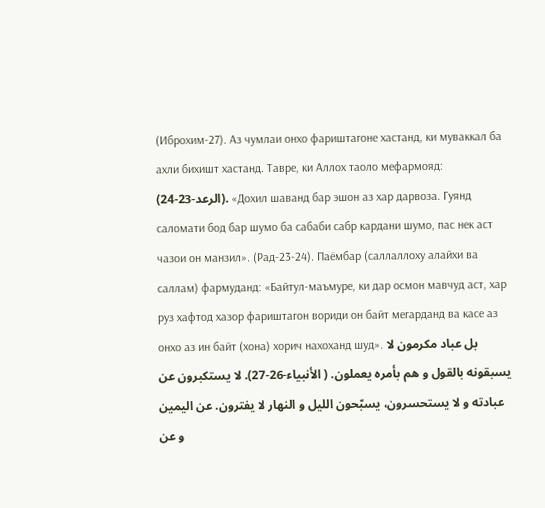(Иброхим-27). Аз чумлаи онхо фариштагоне хастанд, ки муваккал ба ахли бихишт хастанд. Тавре, ки Аллох таоло мефармояд: (الرعد-23-24). «Дохил шаванд бар эшон аз хар дарвоза. Гуянд саломати бод бар шумо ба сабаби сабр кардани шумо, пас нек аст чазои он манзил». (Рад-23-24). Паёмбар (саллаллоху алайхи ва саллам) фармуданд: «Байтул-маъмуре, ки дар осмон мавчуд аст, хар руз хафтод хазор фариштагон вориди он байт мегарданд ва касе аз онхо аз ин байт (хона) хорич нахоханд шуд». بل عباد مكرمون لا يسبقونه بالقول و هم بأمره يعملون. ( الأنبياء-26-27). لا يستكبرون عن عبادته و لا يستحسرون، يسبّحون الليل و النهار لا يفترون. عن اليمين و عن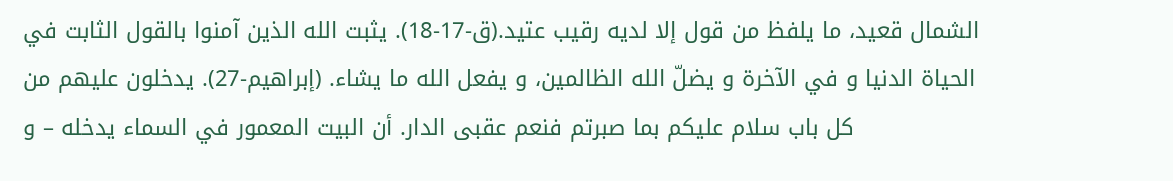الشمال قعيد، ما يلفظ من قول إلا لديه رقيب عتيد.(ق-17-18). يثبت الله الذين آمنوا بالقول الثابت في الحياة الدنيا و في الآخرة و يضلّ الله الظالمين، و يفعل الله ما يشاء. (إبراهيم-27). يدخلون عليهم من كل باب سلام عليكم بما صبرتم فنعم عقبى الدار. أن البيت المعمور في السماء يدخله – و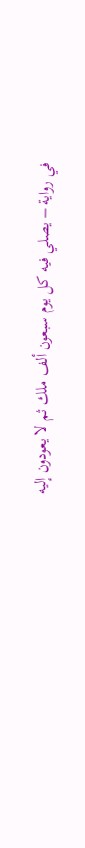في رواية – يصلي فيه كل يوم سبعون ألف ملك ثم لا يعودون إليه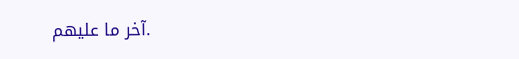آخر ما عليهم.